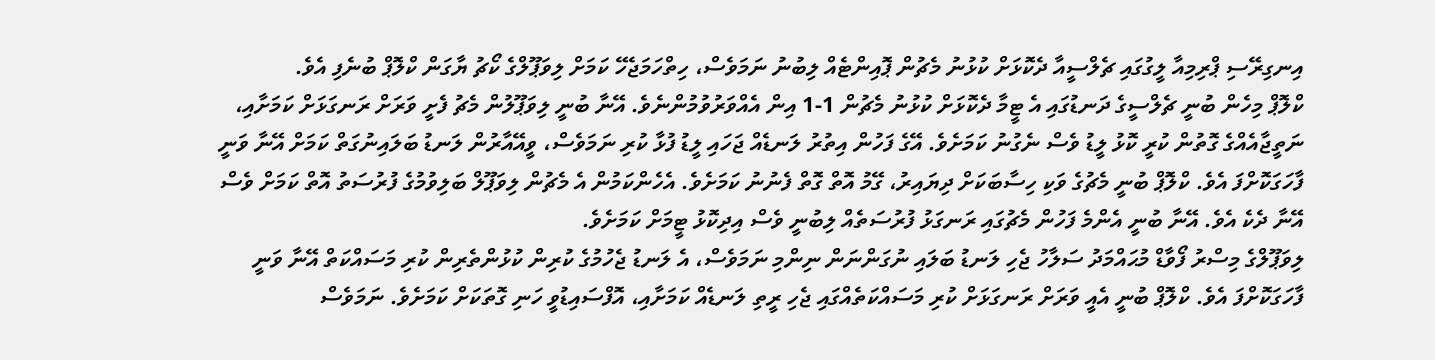އިނގިރޭސި ޕްރިމިއާ ލީގުގައި ޗެލްސީއާ ދެކޮޅަށް ކުޅުނު މެޗުން ޕޮއިންޓެއް ލިބުނު ނަމަވެސް، ހިތްހަމަޖެހޭ ކަމަށް ލިވަޕޫލްގެ ކޯޗު ޔާގަން ކްލޮޕް ބުނެފި އެވެ.
ކްލޮޕް މިހެން ބުނީ ޗެލްސީގެ ދަނޑުގައި އެ ޓީމާ ދެކޮޅަށް ކުޅުނު މެޗުން 1-1 އިން އެއްވަރުވުމުންނެވެ. އޭނާ ބުނީ ލިވަޕޫލުން މެޗު ފެށީ ވަރަށް ރަނގަޅަށް ކަމަށާއި، ނަތީޖާއެއްގެ ގޮތުން ކުރީ ކޮޅު ލީޑު ވެސް ނެގުނު ކަމަށެވެ. އޭގެ ފަހުން އިތުރު ލަނޑެއް ޖަހައި ލީޑު ފުޅާ ކުރި ނަމަވެސް، ވީއޭއާރުން ލަނޑު ބަލައިނުގަތް ކަމަށް އޭނާ ވަނީ ފާހަގަކޮށްފަ އެވެ. ކްލޮޕް ބުނީ މެޗުގެ ވަކި ހިސާބަކަށް ދިޔައިރު، ގޭމު އޮތް ގޮތް ފެނުނު ކަމަށެވެ. އެހެންކަމުން އެ މެޗުން ލިވަޕޫލް ބަލިވުމުގެ ފުރުސަތު އޮތް ކަމަށް ވެސް އޭނާ ދެކެ އެވެ. އޭނާ ބުނީ އެންމެ ފަހުން މެޗުގައި ރަނގަޅު ފުރުސަތެއް ލިބުނީ ވެސް އިދިކޮޅު ޓީމަށް ކަމަށެވެ.
ލިވަޕޫލްގެ މިސްރު ފޯވާޑް މުޙައްމަދު ސަލާހު ޖެހި ލަނޑު ބަލައި ނުގަންނަން ނިންމި ނަމަވެސް، އެ ލަނޑު ޖެހުމުގެ ކުރިން ކުޅުންތެރިން ކުރި މަސައްކަތް އޭނާ ވަނީ ފާހަގަކޮށްފަ އެވެ. ކްލޮޕް ބުނީ އެއީ ވަރަށް ރަނގަޅަށް ކުރި މަސައްކަތެއްގައި ޖެހި ރީތި ލަނޑެއް ކަމަށާއި، އޮފްސައިޑުވީ ހަނި ގޮތަކަށް ކަމަށެވެ. ނަމަވެސް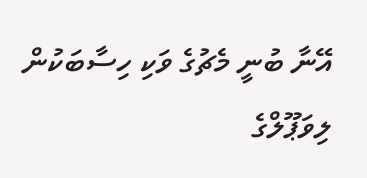އޭނާ ބުނީ މެޗުގެ ވަކި ހިސާބަކުން ލިވަޕޫލްގެ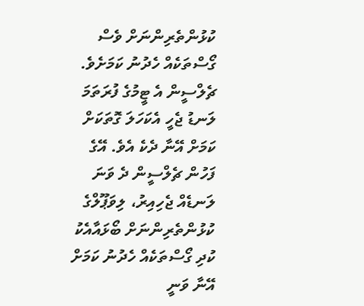ކުޅުންތެރިންނަށް ވެސް ގޯސްތަކެއް ހެދުނު ކަމަށެވެ. ޗެލްސީން އެ ޓީމުގެ ފުރަތަމަ ލަނޑު ޖެހީ އެކަހަލަ ގޮތަކަށް ކަމަށް އޭނާ ދެކެ އެވެ. އޭގެ ފަހުން ޗެލްސީން ދެ ވަނަ ލަނޑެއް ޖެހިއިރު، ލިވަޕޫލްގެ ކުޅުންތެރިންނަށް ބޯޅައާއެކު ކުދި ގޯސްތަކެއް ހެދުނު ކަމަށް އޭނާ ވަނީ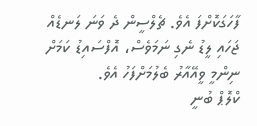ފާހަގަކޮށްފަ އެވެ. ޗެލްސީން ދެ ވަނަ ލަނޑެއް ޖަހައި ލީޑު ނެގި ނަމަވެސް، އޮފްސައިޑު ކަމަށް ނިންމީ ވީއޭއާރު ބެލުމަށްފަހު އެވެ.
ކްލޮޕް ބުނީ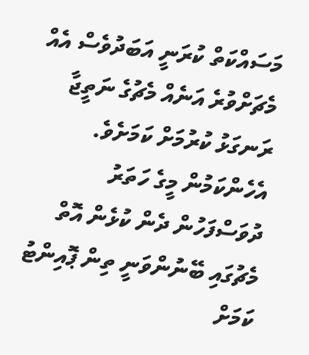މަސައްކަތް ކުރަނީ އަބަދުވެސް އެއް މެޗަށްވުރެ އަނެއް މެޗުގެ ނަތީޖާ ރަނގަޅު ކުރުމަށް ކަމަށެވެ. އެހެންކަމުން މީގެ ހަތަރު ދުވަސްފަހުން ދެން ކުޅެން އޮތް މެޗުގައި ބޭނުންވަނީ ތިން ޕޮއިންޓު ކަމަށް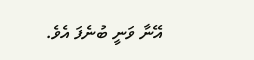އޭނާ ވަނީ ބުނެފަ އެވެ.